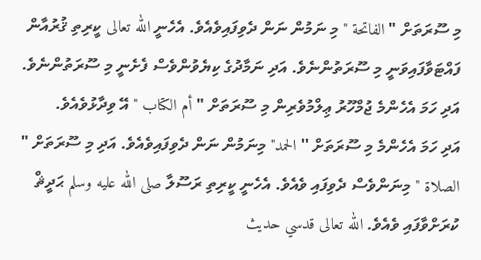މި ސޫރަތަށް " الفاتحة " މި ނަމުން ނަން ދެވިފައިވެއެވެ. އެހެނީ الله تعالى ކީރިތި ޤުރުއާން ފައްޓަވާފައިވަނީ މި ސޫރަތުންނެވެ. އަދި ނަމާދުގެ ކިޔެވުންވެސް ފެށެނީ މި ސޫރަތުންނެވެ. އަދި ހަމަ އެހެންމެ ޖުމްހޫރު ޢިލްމުވެރިން މި ސޫރަތަށް " أم الكتاب " އޭ ވިދާޅުވެއެވެ.
އަދި ހަމަ އެހެންމެ މި ސޫރަތަށް '' الحمد" މިނަމުން ނަން ދެވިފައިވެއެވެ. އަދި މި ސޫރަތަށް " الصلاة " މިނަންވެސް ދެވިފައި ވެއެވެ. އެހެނީ ކީރިތި ރަސޫލާ صلى الله عليه وسلم ޙަދީޘް ކުރަށްވާފައި ވެއެވެ. الله تعالى قدسي حديث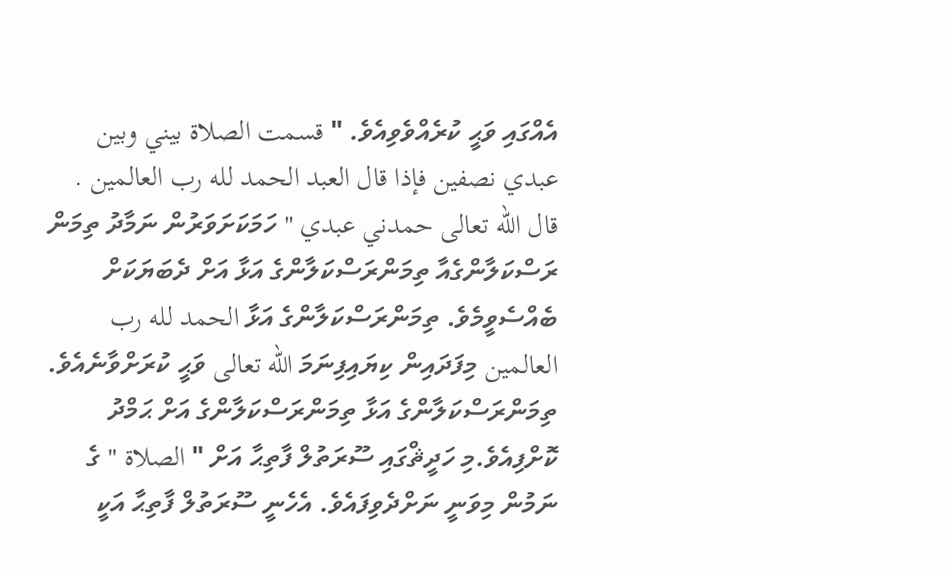އެއްގައި ވަޙީ ކުރެއްވެވިއެވެ. " قسمت الصلاة بيني وبين عبدي نصفين فإذا قال العبد الحمد لله رب العالمين . قال الله تعالى حمدني عبدي " ހަމަކަށަވަރުން ނަމާދު ތިމަން ރަސްކަލާންގެއާ ތިމަންރަސްކަލާންގެ އަޅާ އަށް ދެބަޔަކަށް ބެއްސެވީމެވެ. ތިމަންރަސްކަލާންގެ އަޅާ الحمد لله رب العالمين މިފަދައިން ކިޔައިފިނަމަ الله تعالى ވަޙީ ކުރަށްވާނެއެވެ. ތިމަންރަސްކަލާންގެ އަޅާ ތިމަންރަސްކަލާންގެ އަށް ޙަމްދު ކޮށްފިއެވެ.މި ހަދީޘްގައި ސޫރަތުލް ފާތިޙާ އަށް " الصلاة " ގެ ނަމުން މިވަނީ ނަށްދެވިފައެވެ. އެހެނީ ސޫރަތުލް ފާތިޙާ އަކީ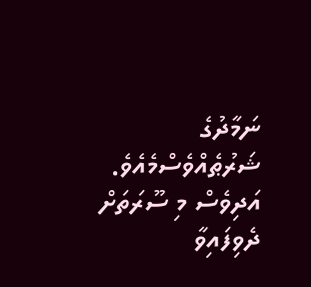ނަމާދުގެ ޝަރުޠެއްވެސްމެއެވެ.
އަދިވެސް މި ސޫރަތަށް ދެވިފައިވާ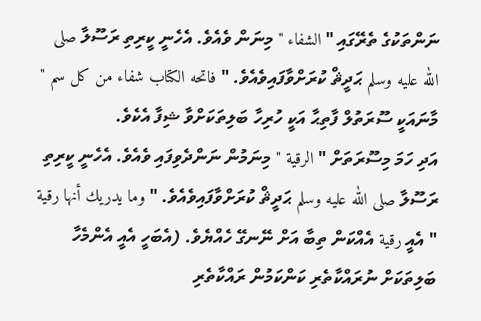ނަންތަކުގެ ތެރޭގައި " الشفاء " މިނަން ވެއެވެ. އެހެނީ ކީރިތި ރަސޫލާ صلى الله عليه وسلم ޙަދީޘް ކުރަށްވާފައިވެއެވެ. " فاتحه الكتاب شفاء من كل سم " މާނައަކީ ސޫރަތުލް ފާތިޙާ އަކީ ހުރިހާ ބަލިތަކަށްވާ ޝިފާ އެކެވެ.
އަދި ހަމަ މިސޫރަތަށް " الرقية " މިނަމުން ނަންދެވިފައި ވެއެވެ. އެހެނީ ކީރިތި ރަސޫލާ صلى الله عليه وسلم ޙަދީޘް ކުރަށްވާފައިވެއެވެ. " وما يدريك أنها رقية " އެއީ رقية އެއްކަން ތިބާ އަށް ނޭނގޭ ހެއްޔެވެ. (އެބަހީ އެއީ އެންމެހާ ބަލިތަކަށް ނުރައްކާތެރި ކަންކަމުން ރައްކާތެރި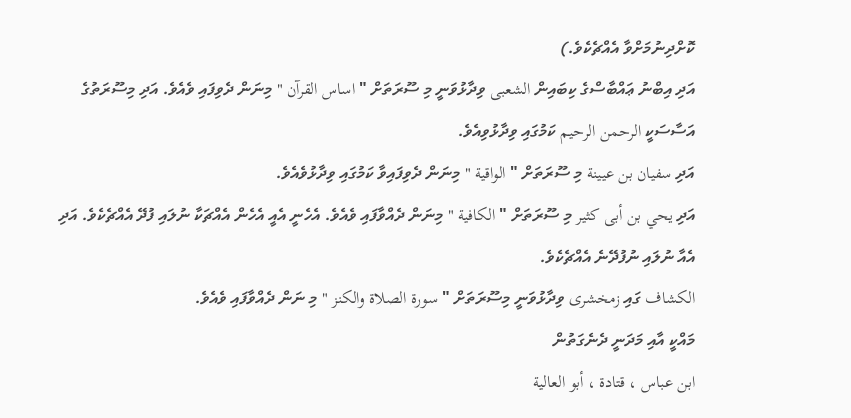ކޮށްދިނުމަށްވާ އެއްޗެކެވެ.)
އަދި އިބްނު ޢައްބާސްގެ ކިބައިން الشعبى ވިދާޅުވަނީ މި ސޫރަތަށް " اساس القرآن " މިނަން ދެވިފައި ވެއެވެ. އަދި މިސޫރަތުގެ އަސާސަކީ الرحمن الرحيم ކަމުގައި ވިދާޅުވިއެވެ.
އަދި سفيان بن عيينة މި ސޫރަތަށް " الواقية " މިނަން ދެވިފައިވާ ކަމުގައި ވިދާޅުވެއެވެ.
އަދި يحي بن أبى كثير މި ސޫރަތަށް " الكافية " މިނަން ދެއްވާފައި ވެއެވެ. އެހެނީ އެއީ އެހެން އެއްޗަކާ ނުލައި ފުދޭ އެއްޗެކެވެ. އަދި އެއާ ނުލައި ނުފުދޭނެ އެއްޗެކެވެ.
الكشاف ގައި زمخشرى ވިދާޅުވަނީ މިސޫރަތަށް " سورة الصلاة والكنز " މި ނަން ދެއްވާފައި ވެއެވެ.
މައްކީ އާއި މަދަނީ ދެނެގަތުން
ابن عباس ، قتادة ، أبو العالية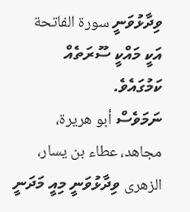ވިދާޅުވަނީ سورة الفاتحة އަކީ މައްކީ ސޫރަތެއް ކަމުގައެވެ.
ނަމަވެސް أبو هريرة، مجاهد، عطاء بن يسار، الزهرى ވިދާޅުވަނީ މިއީ މަދަނީ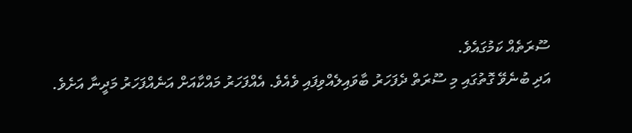ސޫރަތެއް ކަމުގައެވެ.
އަދި ބުނެވޭ ގޮތުގައި މި ސޫރަތް ދެފަހަރު ބާވައިލެއްވިފައި ވެއެވެ. އެއްފަހަރު މައްކާއަށް އަނެއްފަހަރު މަދީނާ އަށެވެ.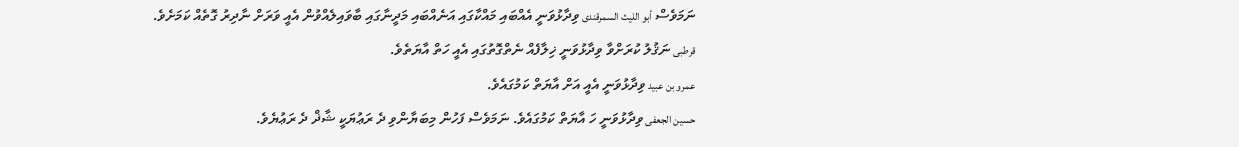ނަމަވެސް أبو الليث السمرقندى ވިދާޅުވަނީ އެއްބައި މައްކާގައި އަނެއްބައި މަދީނާގައި ބާވައިލެއްވުން އެއީ ވަރަށް ނާދިރު ގޮތެއް ކަމަށެވެ.
قرطبى ނަޤުލު ކުރަށްވާ ވިދާޅުވަނީ ޚިލާފެއް ނެތްގޮތުގައި އެއީ ހަތް އާޔަތެވެ.
عمرو بن عبيد ވިދާޅުވަނީ އެއީ އަށް އާޔަތް ކަމުގައެވެ.
حسين الجعفى ވިދާޅުވަނީ ހަ އާޔަތް ކަމުގައެވެ. ނަމަވެސް ފަހުން މިބަޔާންވި ދެ ރަޢުޔަކީ ޝާޛް ދެ ރަޢުޔެވެ.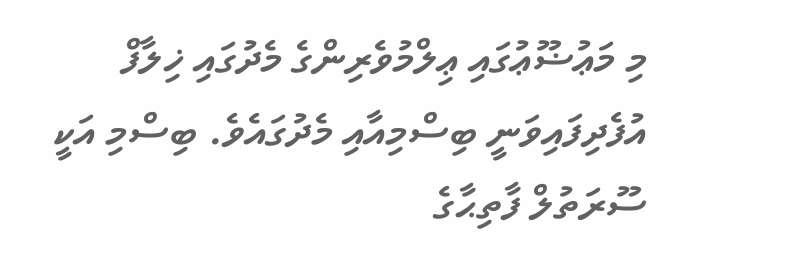މި މަޢުޟޫޢުގައި ޢިލްމުވެރިންގެ މެދުގައި ޚިލާފް އުފެދިފައިވަނީ ބިސްމިއާއި މެދުގައެވެ. ބިސްމި އަކީ ސޫރަތުލް ފާތިޙާގެ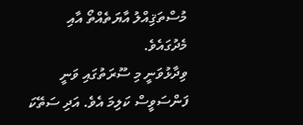މުސްތަޤިއްލު އާޔަތެއްތޯ އާއި މެދުގައެވެ.
ވިދާޅުވަނީ މި ސޫރަތުގައި ވަނީ ފަންސަވީސް ކަލިމަ އެވެ. އަދި ސަތޭކަ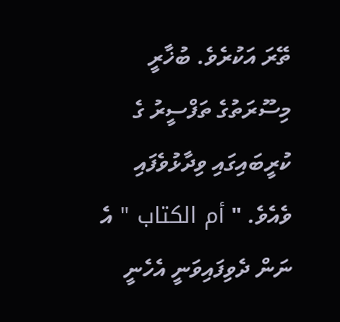ތޭރަ އަކުރެވެ. ބުޚާރީ މިސޫރަތުގެ ތަފްސީރު ގެ ކުރީބައިގައި ވިދާޅުވެފައި ވެއެވެ. " أم الكتاب " އެ ނަން ދެވިފައިވަނީ އެހެނީ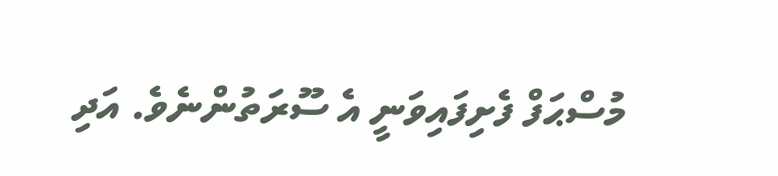މުސްޙަފް ފެށިފައިވަނީ އެ ސޫރަތުންނެވެ. އަދި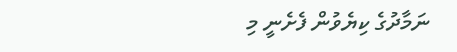ނަމާދުގެ ކިޔެވުން ފެށެނީ މި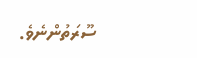ސޫރަތުންނެވެ.